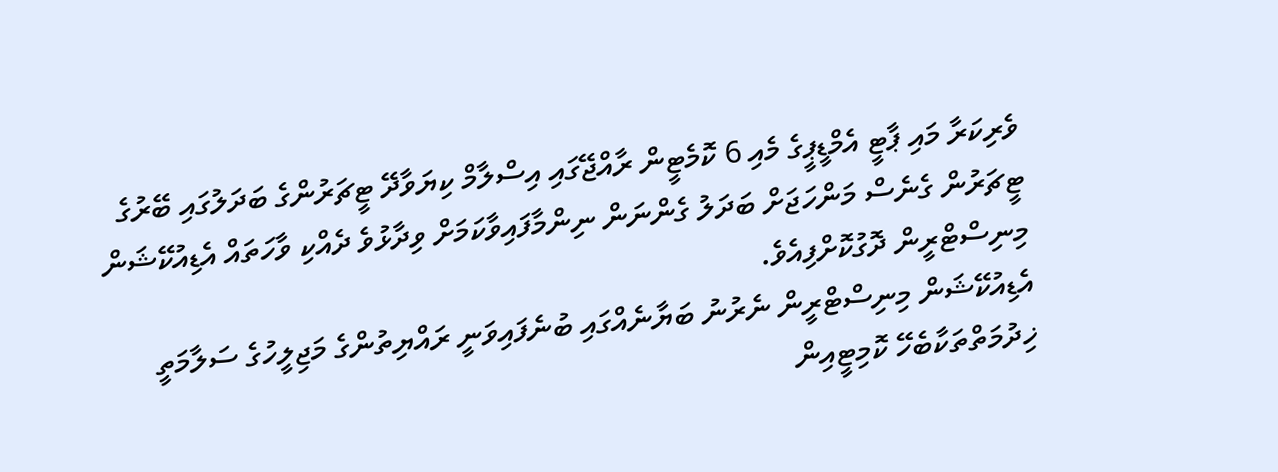ވެރިކަރާ މައި ޕާޓީ އެމްޑީޕީގެ މެއި 6 ކޮމެޓީން ރާއްޖޭގައި އިސްލާމް ކިޔަވާދޭ ޓީޗަރުންގެ ބަދަލުގައި ބޭރުގެ ޓީޗަރުން ގެނެސް މަންހަޖަށް ބަދަލު ގެންނަން ނިންމާފައިވާކަމަށް ވިދާޅުވެ ދެއްކި ވާހަތައް އެޑިއުކޭޝަން މިނިސްޓްރީން ދޮގުކޮށްފިއެވެ.
އެޑިއުކޭޝަން މިނިސްޓްރީން ނެރުނު ބަޔާނެއްގައި ބުނެފައިވަނީ ރައްޔިތުންގެ މަޖިލީހުގެ ސަލާމަތީ ޚިދުމަތްތަކާބެހޭ ކޮމިޓީއިން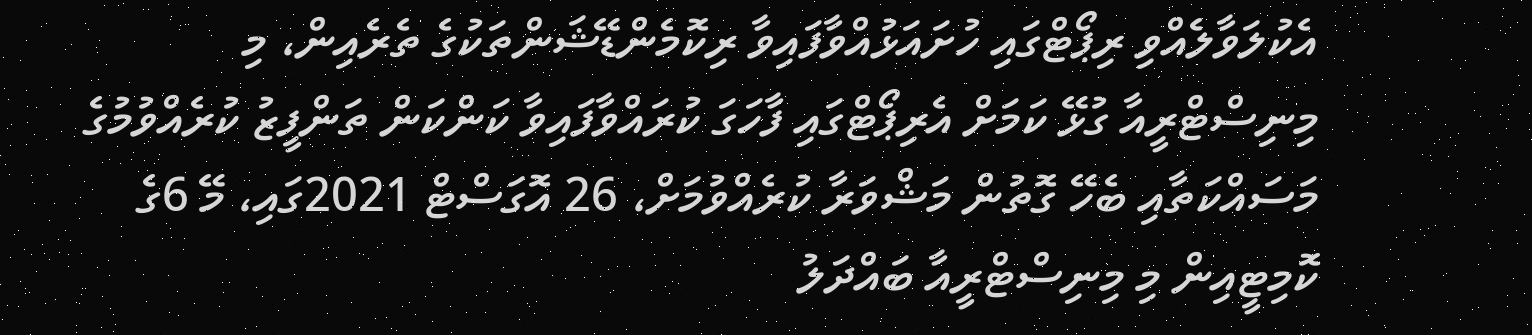އެކުލަވާލެއްވި ރިޕޯޓްގައި ހުށައަޅުއްވާފައިވާ ރިކޮމެންޑޭޝަންތަކުގެ ތެރެއިން، މި މިނިސްޓްރީއާ ގުޅޭ ކަމަށް އެރިޕޯޓްގައި ފާހަގަ ކުރައްވާފައިވާ ކަންކަން ތަންފީޒު ކުރެއްވުމުގެ މަސައްކަތާއި ބެހޭ ގޮތުން މަޝްވަރާ ކުރެއްވުމަށް، 26 އޮގަސްޓް 2021ގައި، މޭ 6ގެ ކޮމިޓީއިން މި މިނިސްޓްރީއާ ބައްދަލު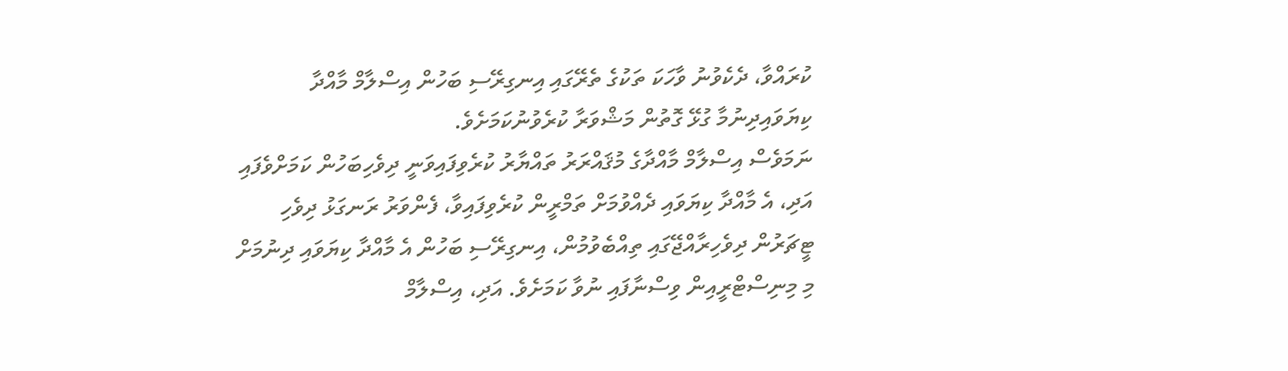ކުރައްވާ، ދެކެވުނު ވާހަކަ ތަކުގެ ތެރޭގައި އިނގިރޭސި ބަހުން އިސްލާމް މާއްދާ ކިޔަވައިދިނުމާ ގުޅޭ ގޮތުން މަޝްވަރާ ކުރެވުނުކަމަށެވެ.
ނަމަވެސް އިސްލާމް މާއްދާގެ މުޤައްރަރު ތައްޔާރު ކުރެވިފައިވަނީ ދިވެހިބަހުން ކަމަށްވެފައި އަދި، އެ މާއްދާ ކިޔަވައި ދެއްވުމަށް ތަމްރީން ކުރެވިފައިވާ، ފެންވަރު ރަނގަޅު ދިވެހި ޓީޗަރުން ދިވެހިރާއްޖޭގައި ތިއްބެވުމުން، އިނގިރޭސި ބަހުން އެ މާއްދާ ކިޔަވައި ދިނުމަށް މި މިނިސްޓްރީއިން ވިސްނާފައި ނުވާ ކަމަށެވެ. އަދި، އިސްލާމް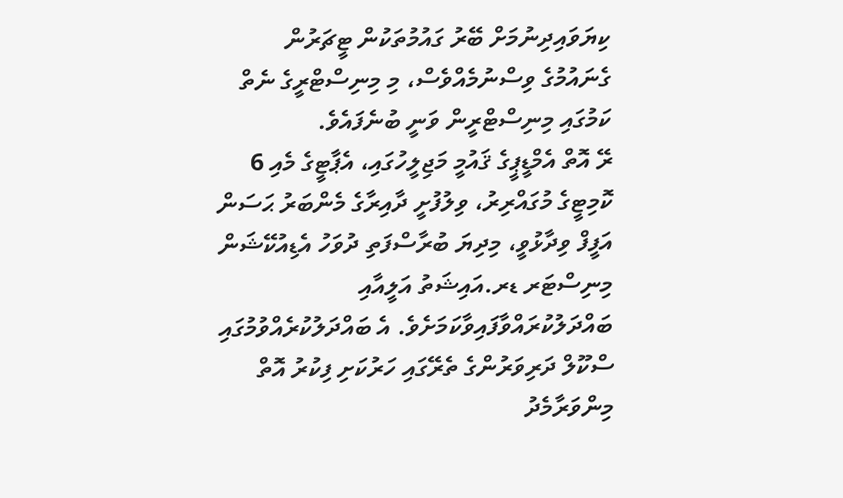ކިޔަވައިދިނުމަށް ބޭރު ގައުމުތަކުން ޓީޗަރުން ގެނައުމުގެ ވިސްނުމެއްވެސް، މި މިނިސްޓްރީގެ ނެތް ކަމުގައި މިނިސްޓްރީން ވަނީ ބުނެފައެވެ.
ރޭ އޮތް އެމްޑީޕީގެ ޤައުމީ މަޖިލީހުގައި، އެޕާޓީގެ މެއި 6 ކޮމިޓީގެ މުގައްރިރު، ވިލުފުށީ ދާއިރާގެ މެންބަރު ޙަސަން އަފީފް ވިދާޅުވީ، މިދިޔަ ބުރާސްފަތި ދުވަހު އެޑިއުކޭޝަން މިނިސްޓަރ ޑރ.އައިޝަތު އަލީއާއި ބައްދަލުކުރައްވާފައިވާކަމަށެވެ. އެ ބައްދަލުކުރެއްވުމުގައި ސްކޫލް ދަރިވަރުންގެ ތެރޭގައި ހަރުކަށި ފިކުރު އޮތް މިންވަރާމެދު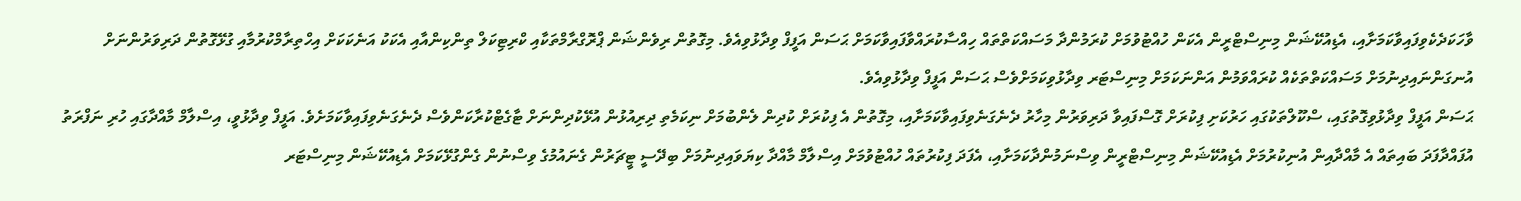ވާހަކަދެކެވިފައިވާކަމަށާއި، އެޑިއުކޭޝަން މިނިސްޓްރީން އެކަން ހުއްޓުވުމަށް ކުރަމުންދާ މަސައްކަތްތައް ހިއްސާކުރައްވާފައިވާކަމަށް ޙަސަން އަފީފް ވިދާޅުވިއެވެ. މިގޮތުން ރިވެންޝަން ޕްރޮގްރާމްތަކާއި ކްރިޓިކަލް ތިންކިންއާއި އެކަކު އަނެކަކަށް އިހްތިރާމްކުރުމާއި ގުޅޭގޮތުން ދަރިވަރުންނަށް އުނގަންނައިދިނުމަށް މަސައްކަތްތަކެއް ކުރައްވަމުން އަންނަކަމަށް މިނިސްޓަރ ވިދާޅުވިކަމަށްވެސް ޙަސަން އަފީފް ވިދާޅުވިއެވެ.
ޙަސަން އަފީފް ވިދާޅުވިގޮތުގައި، ސްކޫލްތަކުގައި ހަރުކަށި ފިކުރަށް ގޮސްފައިވާ ދަރިވަރުން މިހާރު ދެނެގަނެވިފައިވާކަމަށާއި، މިގޮތުން އެ ފިކުރަށް ކުދިން ލެންބުމަށް ނިކަމެތި ދިރިއުޅުން އުޅޭކުދިންނަށް ޓާގެޓްކުރާކަންވެސް ދެނެގަނެވިފައިވާކަމަށެވެ. އަފީފް ވިދާޅުވީ، އިސްލާމް މާއްދާގައި ހުރި ނަފްރަތު އުފައްދާފަދަ ބައިތައް އެ މާއްދާއިން އުނިކުރުމަށް އެޑިއުކޭޝަން މިނިސްޓްރީން ވިސްނަމުންދާކަމަށާއި، އެފަދަ ފިކުރުތައް ހުއްޓުވުމަށް އިސްލާމް މާއްދާ ކިޔަވައިދިނުމަށް ބިދޭސީ ޓީޗަރުން ގެނައުމުގެ ވިސްނުން ގެންގުޅޭކަމަށް އެޑިއުކޭޝަން މިނިސްޓަރ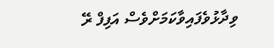ވިދާޅުވެފައިވާކަމަށްވެސް އަފިފް ރޭ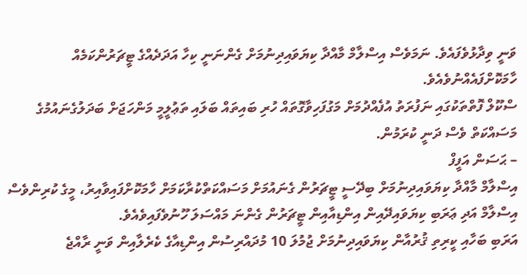ވަނީ ވިދާޅުވެފައެވެ. ނަމަވެސް އިސްލާމް މާއްދާ ކިޔަވައިދިނުމަށް ގެންނަނީ ކިހާ އަދަދެއްގެ ޓީޗަރުންކަމެއް ހާމަކޮށްފައެއްނުވެއެވެ.
ސްކޫލް ފޮތްތަކުގައި ނަފުރަތު އުފެއްދުމަށް މަގުފަހިވާގޮތައް ހުރި ބައިތައް ބަލައި ތަޢުލީމީ މަންހަޖަށް ބަދަލުގެނައުމުގެ މަސައްކަތް ވެސް ދަނީ ކުރަމުން.
– ޙަސަން އަފީފް
އިސްލާމް މާއްދާ ކިޔަވައިދިނުމަށް ބިދޭސީ ޓީޗަރުން ގެނައުމަށް މަސައްކަތްކުރާކަމަށް ހާމަކޮށްފައިވާއިރު، މީގެ ކުރިންވެސް އިސްލާމް އަދި ޢަރަބި ކިޔަވައިދޭއިން އިންޑިއާއިން ޓީޗަރުން ގެންނަ މައްސަލަ ހޫނުވެފައިވެއެވެ.
އަރަބި ބަހާއި ކީރިތި ޤުރުއާން ކިޔަވައިދިނުމަށް ޖުމުލަ 10 މުދައްރިސުން އިންޑިއާގެ ކެރެލާއިން ވަނީ ރާއްޖެ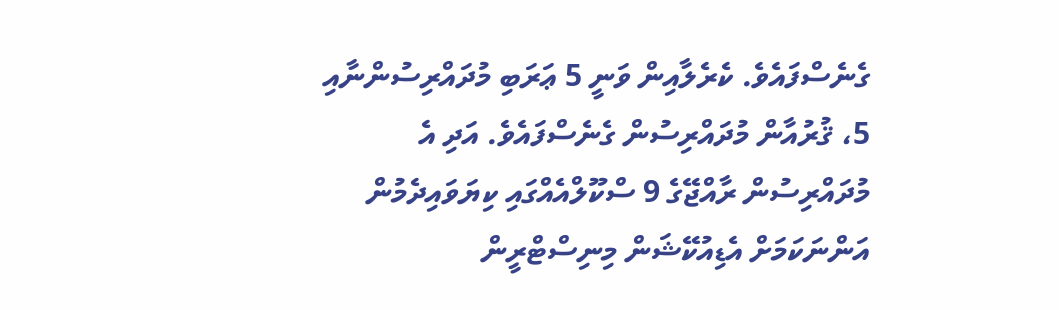ގެނެސްފައެވެ. ކެރެލާއިން ވަނީ 5 ޢަރަބި މުދައްރިސުންނާއި 5، ޤުރުއާން މުދައްރިސުން ގެނެސްފައެވެ. އަދި އެ މުދައްރިސުން ރާއްޖޭގެ 9 ސްކޫލްއެއްގައި ކިޔަވައިދެމުން އަންނަކަމަށް އެޑިއުކޭޝަން މިނިސްޓްރީން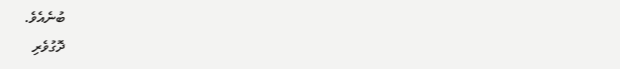ބުނެއެވެ.
ދޮގުވެރި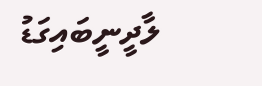ލާދީނީބައިގަޑު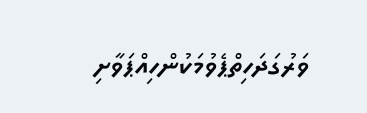ވަރުގަދަހިތްޕެވުމަކުންހިއްޕަވާށި